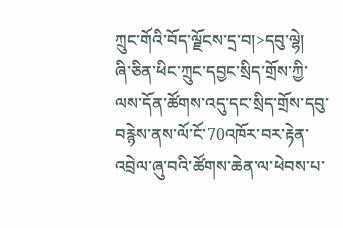ཀྲུང་གོའི་བོད་ལྗོངས་དྲ་བ།>དབུ་ལྷེ།
ཞི་ཅིན་ཕིང་ཀྲུང་དབྱང་སྲིད་གྲོས་ཀྱི་ལས་དོན་ཚོགས་འདུ་དང་སྲིད་གྲོས་དབུ་བརྙེས་ནས་ལོ་ངོ་70འཁོར་བར་རྟེན་འབྲེལ་ཞུ་བའི་ཚོགས་ཆེན་ལ་ཕེབས་པ་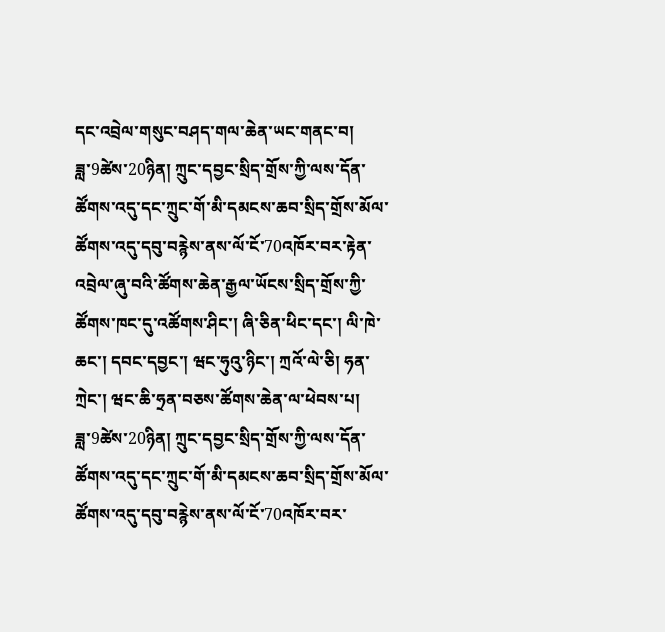དང་འབྲེལ་གསུང་བཤད་གལ་ཆེན་ཡང་གནང་བ།
ཟླ་9ཚེས་20ཉིན། ཀྲུང་དབྱང་སྲིད་གྲོས་ཀྱི་ལས་དོན་ཚོགས་འདུ་དང་ཀྲུང་གོ་མི་དམངས་ཆབ་སྲིད་གྲོས་མོལ་ཚོགས་འདུ་དབུ་བརྙེས་ནས་ལོ་ངོ་70འཁོར་བར་རྟེན་འབྲེལ་ཞུ་བའི་ཚོགས་ཆེན་རྒྱལ་ཡོངས་སྲིད་གྲོས་ཀྱི་ཚོགས་ཁང་དུ་འཚོགས་ཤིང་། ཞི་ཅིན་ཕིང་དང་། ལི་ཁེ་ཆང་། དབང་དབྱང་། ཝང་ཧུའུ་ཉིང་། ཀྲའོ་ལེ་ཅི། ཧན་ཀྲེང་། ཝང་ཆི་ཧྲན་བཅས་ཚོགས་ཆེན་ལ་ཕེབས་པ།
ཟླ་9ཚེས་20ཉིན། ཀྲུང་དབྱང་སྲིད་གྲོས་ཀྱི་ལས་དོན་ཚོགས་འདུ་དང་ཀྲུང་གོ་མི་དམངས་ཆབ་སྲིད་གྲོས་མོལ་ཚོགས་འདུ་དབུ་བརྙེས་ནས་ལོ་ངོ་70འཁོར་བར་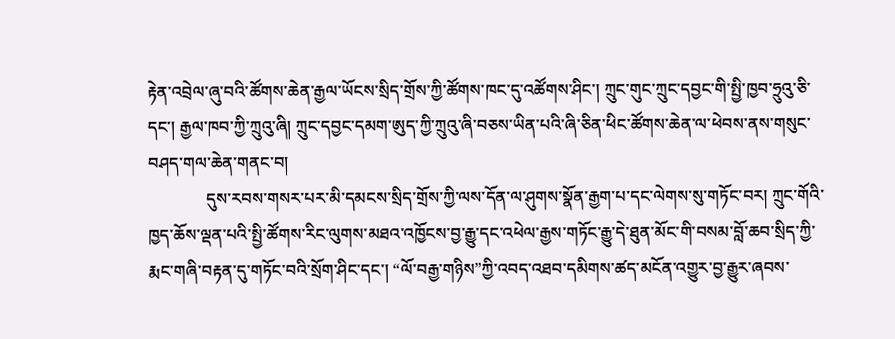རྟེན་འབྲེལ་ཞུ་བའི་ཚོགས་ཆེན་རྒྱལ་ཡོངས་སྲིད་གྲོས་ཀྱི་ཚོགས་ཁང་དུ་འཚོགས་ཤིང་། ཀྲུང་གུང་ཀྲུང་དབྱང་གི་སྤྱི་ཁྱབ་ཧྲུའུ་ཅི་དང་། རྒྱལ་ཁབ་ཀྱི་ཀྲུའུ་ཞི། ཀྲུང་དབྱང་དམག་ཨུད་ཀྱི་ཀྲུའུ་ཞི་བཅས་ཡིན་པའི་ཞི་ཅིན་ཕིང་ཚོགས་ཆེན་ལ་ཕེབས་ནས་གསུང་བཤད་གལ་ཆེན་གནང་བ།
              དུས་རབས་གསར་པར་མི་དམངས་སྲིད་གྲོས་ཀྱི་ལས་དོན་ལ་ཤུགས་སྣོན་རྒྱག་པ་དང་ལེགས་སུ་གཏོང་བར། ཀྲུང་གོའི་ཁྱད་ཆོས་ལྡན་པའི་སྤྱི་ཚོགས་རིང་ལུགས་མཐའ་འཁྱོངས་བྱ་རྒྱུ་དང་འཕེལ་རྒྱས་གཏོང་རྒྱུ་དེ་ཐུན་མོང་གི་བསམ་བློ་ཆབ་སྲིད་ཀྱི་རྨང་གཞི་བརྟན་དུ་གཏོང་བའི་སྲོག་ཤིང་དང་། “ལོ་བརྒྱ་གཉིས”ཀྱི་འབད་འཐབ་དམིགས་ཚད་མངོན་འགྱུར་བྱ་རྒྱུར་ཞབས་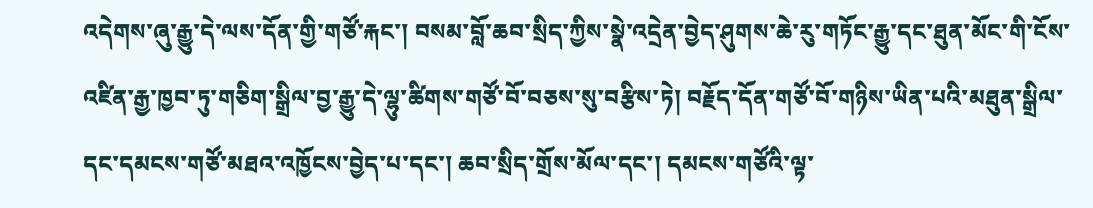འདེགས་ཞུ་རྒྱུ་དེ་ལས་དོན་གྱི་གཙོ་རྐང་། བསམ་བློ་ཆབ་སྲིད་ཀྱིས་སྣེ་འདྲེན་བྱེད་ཤུགས་ཆེ་རུ་གཏོང་རྒྱུ་དང་ཐུན་མོང་གི་ངོས་འཛིན་རྒྱ་ཁྱབ་ཏུ་གཅིག་སྒྲིལ་བྱ་རྒྱུ་དེ་ལྷུ་ཚིགས་གཙོ་བོ་བཅས་སུ་བརྩིས་ཏེ། བརྗོད་དོན་གཙོ་བོ་གཉིས་ཡིན་པའི་མཐུན་སྒྲིལ་དང་དམངས་གཙོ་མཐའ་འཁྱོངས་བྱེད་པ་དང་། ཆབ་སྲིད་གྲོས་མོལ་དང་། དམངས་གཙོའི་ལྟ་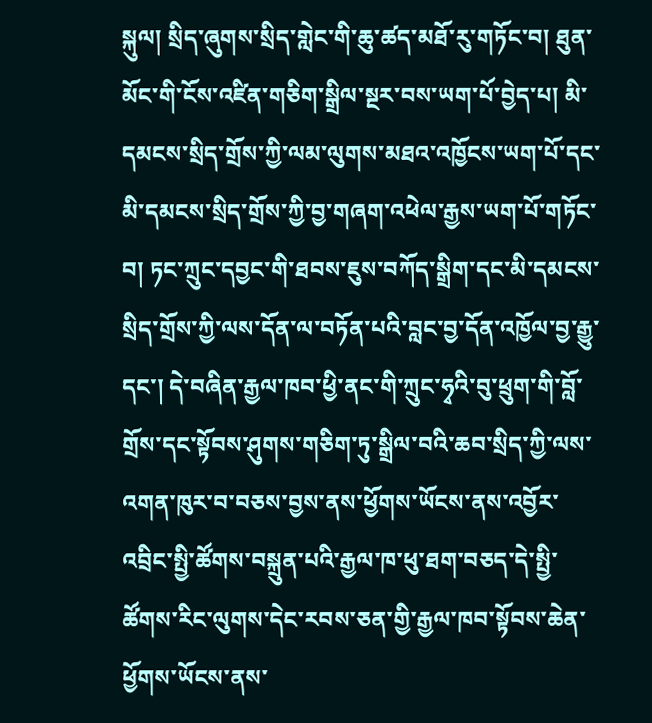སྐུལ། སྲིད་ཞུགས་སྲིད་གླེང་གི་ཆུ་ཚད་མཐོ་རུ་གཏོང་བ། ཐུན་མོང་གི་ངོས་འཛིན་གཅིག་སྒྲིལ་སྔར་བས་ཡག་པོ་བྱེད་པ། མི་དམངས་སྲིད་གྲོས་ཀྱི་ལམ་ལུགས་མཐའ་འཁྱོངས་ཡག་པོ་དང་མི་དམངས་སྲིད་གྲོས་ཀྱི་བྱ་གཞག་འཕེལ་རྒྱས་ཡག་པོ་གཏོང་བ། ཏང་ཀྲུང་དབྱང་གི་ཐབས་ཇུས་བཀོད་སྒྲིག་དང་མི་དམངས་སྲིད་གྲོས་ཀྱི་ལས་དོན་ལ་བཏོན་པའི་བླང་བྱ་དོན་འཁྱོལ་བྱ་རྒྱུ་དང་། དེ་བཞིན་རྒྱལ་ཁབ་ཕྱི་ནང་གི་ཀྲུང་ཧྭའི་བུ་ཕྲུག་གི་བློ་གྲོས་དང་སྟོབས་ཤུགས་གཅིག་ཏུ་སྒྲིལ་བའི་ཆབ་སྲིད་ཀྱི་ལས་འགན་ཁུར་བ་བཅས་བྱས་ནས་ཕྱོགས་ཡོངས་ནས་འབྱོར་འབྲིང་སྤྱི་ཚོགས་བསྐྲུན་པའི་རྒྱལ་ཁ་ཕུ་ཐག་བཅད་དེ་སྤྱི་ཚོགས་རིང་ལུགས་དེང་རབས་ཅན་གྱི་རྒྱལ་ཁབ་སྟོབས་ཆེན་ཕྱོགས་ཡོངས་ནས་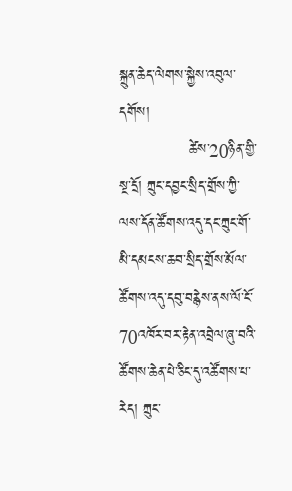སྐྲུན་ཆེད་ལེགས་སྐྱེས་འབུལ་དགོས།
              ཚེས་20ཉིན་གྱི་སྔ་དྲོ། ཀྲུང་དབྱང་སྲིད་གྲོས་ཀྱི་ལས་དོན་ཚོགས་འདུ་དང་ཀྲུང་གོ་མི་དམངས་ཆབ་སྲིད་གྲོས་མོལ་ཚོགས་འདུ་དབུ་བརྙེས་ནས་ལོ་ངོ་70འཁོར་བར་རྟེན་འབྲེལ་ཞུ་བའི་ཚོགས་ཆེན་པེ་ཅིང་དུ་འཚོགས་པ་རེད། ཀྲུང་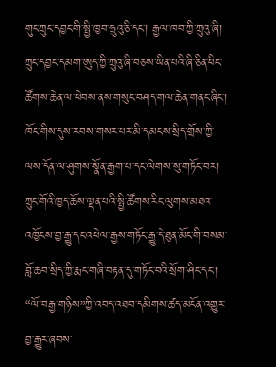གུང་ཀྲུང་དབྱང་གི་སྤྱི་ཁྱབ་ཧྲུའུ་ཅི་དང་། རྒྱལ་ཁབ་ཀྱི་ཀྲུའུ་ཞི། ཀྲུང་དབྱང་དམག་ཨུད་ཀྱི་ཀྲུའུ་ཞི་བཅས་ཡིན་པའི་ཞི་ཅིན་ཕིང་ཚོགས་ཆེན་ལ་ཕེབས་ནས་གསུང་བཤད་གལ་ཆེན་གནང་ཞིང་། ཁོང་གིས་དུས་རབས་གསར་པར་མི་དམངས་སྲིད་གྲོས་ཀྱི་ལས་དོན་ལ་ཤུགས་སྣོན་རྒྱག་པ་དང་ལེགས་སུ་གཏོང་བར། ཀྲུང་གོའི་ཁྱད་ཆོས་ལྡན་པའི་སྤྱི་ཚོགས་རིང་ལུགས་མཐའ་འཁྱོངས་བྱ་རྒྱུ་དང་འཕེལ་རྒྱས་གཏོང་རྒྱུ་དེ་ཐུན་མོང་གི་བསམ་བློ་ཆབ་སྲིད་ཀྱི་རྨང་གཞི་བརྟན་དུ་གཏོང་བའི་སྲོག་ཤིང་དང་། “ལོ་བརྒྱ་གཉིས”ཀྱི་འབད་འཐབ་དམིགས་ཚད་མངོན་འགྱུར་བྱ་རྒྱུར་ཞབས་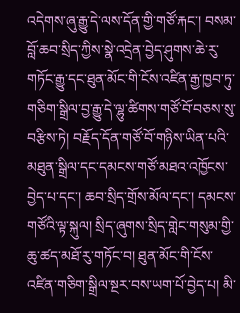འདེགས་ཞུ་རྒྱུ་དེ་ལས་དོན་གྱི་གཙོ་རྐང་། བསམ་བློ་ཆབ་སྲིད་ཀྱིས་སྣེ་འདྲེན་བྱེད་ཤུགས་ཆེ་རུ་གཏོང་རྒྱུ་དང་ཐུན་མོང་གི་ངོས་འཛིན་རྒྱ་ཁྱབ་ཏུ་གཅིག་སྒྲིལ་བྱ་རྒྱུ་དེ་ལྷུ་ཚིགས་གཙོ་བོ་བཅས་སུ་བརྩིས་ཏེ། བརྗོད་དོན་གཙོ་བོ་གཉིས་ཡིན་པའི་མཐུན་སྒྲིལ་དང་དམངས་གཙོ་མཐའ་འཁྱོངས་བྱེད་པ་དང་། ཆབ་སྲིད་གྲོས་མོལ་དང་། དམངས་གཙོའི་ལྟ་སྐུལ། སྲིད་ཞུགས་སྲིད་གླེང་གསུམ་གྱི་ཆུ་ཚད་མཐོ་རུ་གཏོང་བ། ཐུན་མོང་གི་ངོས་འཛིན་གཅིག་སྒྲིལ་སྔར་བས་ཡག་པོ་བྱེད་པ། མི་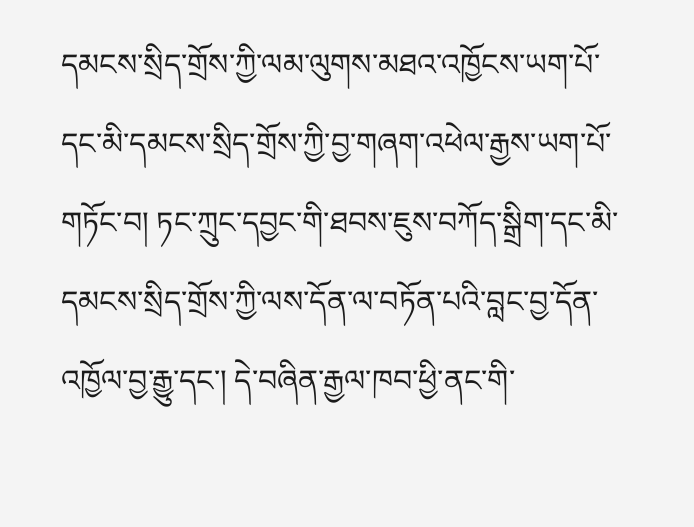དམངས་སྲིད་གྲོས་ཀྱི་ལམ་ལུགས་མཐའ་འཁྱོངས་ཡག་པོ་དང་མི་དམངས་སྲིད་གྲོས་ཀྱི་བྱ་གཞག་འཕེལ་རྒྱས་ཡག་པོ་གཏོང་བ། ཏང་ཀྲུང་དབྱང་གི་ཐབས་ཇུས་བཀོད་སྒྲིག་དང་མི་དམངས་སྲིད་གྲོས་ཀྱི་ལས་དོན་ལ་བཏོན་པའི་བླང་བྱ་དོན་འཁྱོལ་བྱ་རྒྱུ་དང་། དེ་བཞིན་རྒྱལ་ཁབ་ཕྱི་ནང་གི་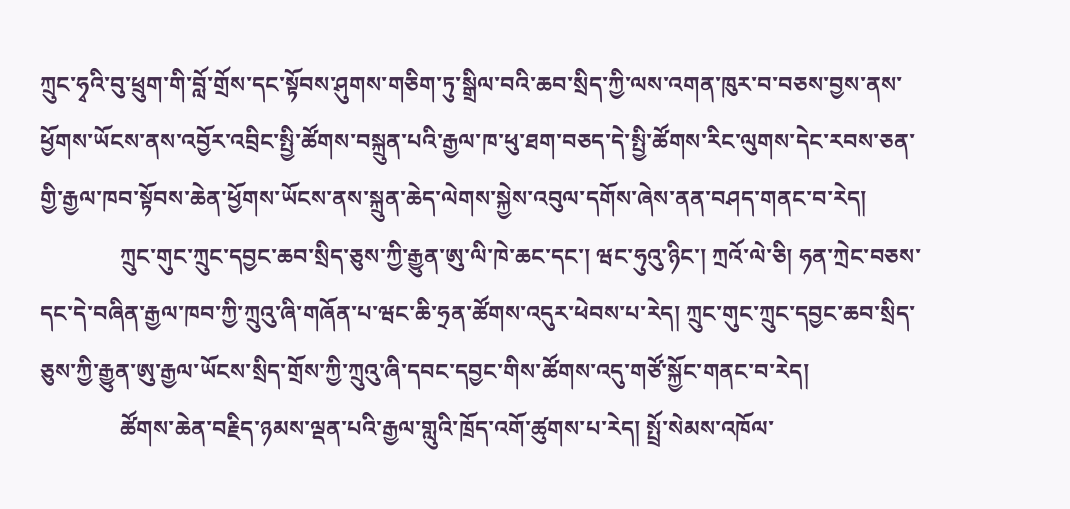ཀྲུང་ཧྭའི་བུ་ཕྲུག་གི་བློ་གྲོས་དང་སྟོབས་ཤུགས་གཅིག་ཏུ་སྒྲིལ་བའི་ཆབ་སྲིད་ཀྱི་ལས་འགན་ཁུར་བ་བཅས་བྱས་ནས་ཕྱོགས་ཡོངས་ནས་འབྱོར་འབྲིང་སྤྱི་ཚོགས་བསྐྲུན་པའི་རྒྱལ་ཁ་ཕུ་ཐག་བཅད་དེ་སྤྱི་ཚོགས་རིང་ལུགས་དེང་རབས་ཅན་གྱི་རྒྱལ་ཁབ་སྟོབས་ཆེན་ཕྱོགས་ཡོངས་ནས་སྐྲུན་ཆེད་ལེགས་སྐྱེས་འབུལ་དགོས་ཞེས་ནན་བཤད་གནང་བ་རེད།
              ཀྲུང་གུང་ཀྲུང་དབྱང་ཆབ་སྲིད་ཅུས་ཀྱི་རྒྱུན་ཨུ་ལི་ཁེ་ཆང་དང་། ཝང་ཧུའུ་ཉིང་། ཀྲའོ་ལེ་ཅི། ཧན་ཀྲེང་བཅས་དང་དེ་བཞིན་རྒྱལ་ཁབ་ཀྱི་ཀྲུའུ་ཞི་གཞོན་པ་ཝང་ཆི་ཧྲན་ཚོགས་འདུར་ཕེབས་པ་རེད། ཀྲུང་གུང་ཀྲུང་དབྱང་ཆབ་སྲིད་ཅུས་ཀྱི་རྒྱུན་ཨུ་རྒྱལ་ཡོངས་སྲིད་གྲོས་ཀྱི་ཀྲུའུ་ཞི་དབང་དབྱང་གིས་ཚོགས་འདུ་གཙོ་སྐྱོང་གནང་བ་རེད།
              ཚོགས་ཆེན་བརྗིད་ཉམས་ལྡན་པའི་རྒྱལ་གླུའི་ཁྲོད་འགོ་ཚུགས་པ་རེད། སྤྲོ་སེམས་འཁོལ་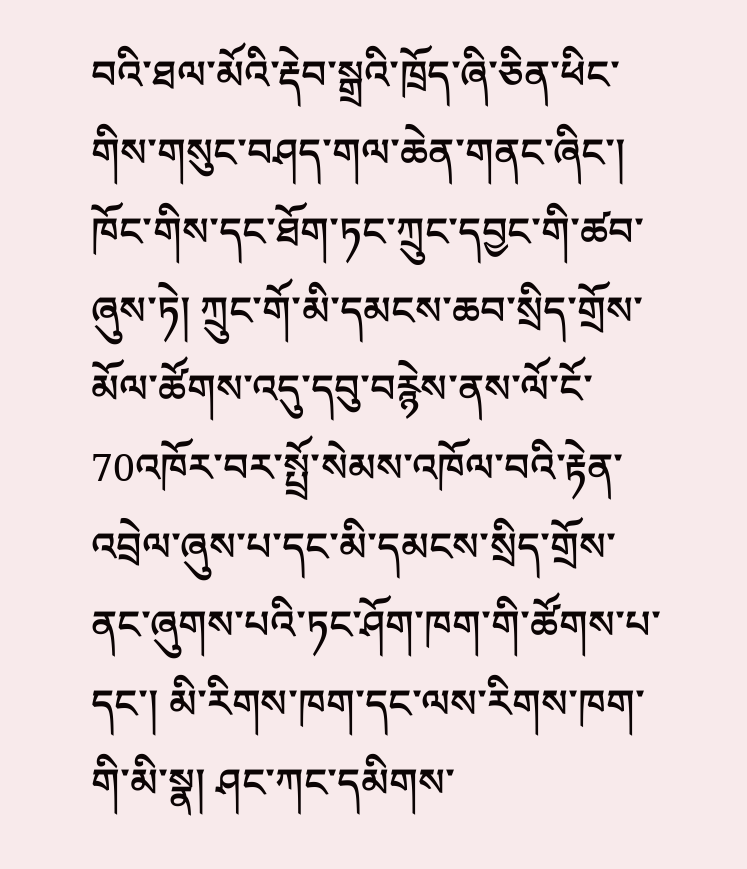བའི་ཐལ་མོའི་རྡེབ་སྒྲའི་ཁྲོད་ཞི་ཅིན་ཕིང་གིས་གསུང་བཤད་གལ་ཆེན་གནང་ཞིང་། ཁོང་གིས་དང་ཐོག་ཏང་ཀྲུང་དབྱང་གི་ཚབ་ཞུས་ཏེ། ཀྲུང་གོ་མི་དམངས་ཆབ་སྲིད་གྲོས་མོལ་ཚོགས་འདུ་དབུ་བརྙེས་ནས་ལོ་ངོ་70འཁོར་བར་སྤྲོ་སེམས་འཁོལ་བའི་རྟེན་འབྲེལ་ཞུས་པ་དང་མི་དམངས་སྲིད་གྲོས་ནང་ཞུགས་པའི་ཏང་ཤོག་ཁག་གི་ཚོགས་པ་དང་། མི་རིགས་ཁག་དང་ལས་རིགས་ཁག་གི་མི་སྣ། ཤང་ཀང་དམིགས་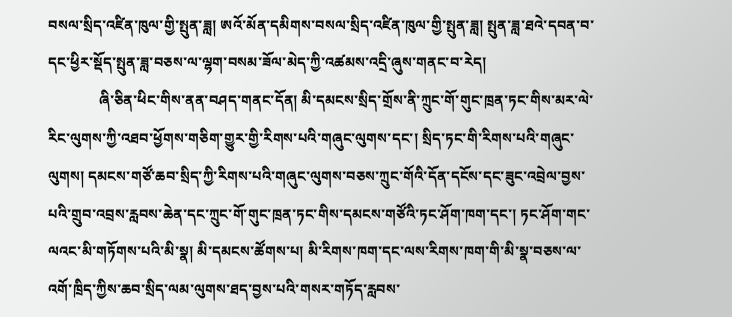བསལ་སྲིད་འཛིན་ཁུལ་གྱི་སྤུན་ཟླ། ཨའོ་མོན་དམིགས་བསལ་སྲིད་འཛིན་ཁུལ་གྱི་སྤུན་ཟླ། སྤུན་ཟླ་ཐའེ་དབན་བ་དང་ཕྱིར་སྡོད་སྤུན་ཟླ་བཅས་ལ་ལྷག་བསམ་ཟོལ་མེད་ཀྱི་འཚམས་འདྲི་ཞུས་གནང་བ་རེད།
              ཞི་ཅིན་ཕིང་གིས་ནན་བཤད་གནང་དོན། མི་དམངས་སྲིད་གྲོས་ནི་ཀྲུང་གོ་གུང་ཁྲན་ཏང་གིས་མར་ལེ་རིང་ལུགས་ཀྱི་འཐབ་ཕྱོགས་གཅིག་གྱུར་གྱི་རིགས་པའི་གཞུང་ལུགས་དང་། སྲིད་ཏང་གི་རིགས་པའི་གཞུང་ལུགས། དམངས་གཙོ་ཆབ་སྲིད་ཀྱི་རིགས་པའི་གཞུང་ལུགས་བཅས་ཀྲུང་གོའི་དོན་དངོས་དང་ཟུང་འབྲེལ་བྱས་པའི་གྲུབ་འབྲས་རླབས་ཆེན་དང་ཀྲུང་གོ་གུང་ཁྲན་ཏང་གིས་དམངས་གཙོའི་ཏང་ཤོག་ཁག་དང་། ཏང་ཤོག་གང་ལའང་མི་གཏོགས་པའི་མི་སྣ། མི་དམངས་ཚོགས་པ། མི་རིགས་ཁག་དང་ལས་རིགས་ཁག་གི་མི་སྣ་བཅས་ལ་འགོ་ཁྲིད་ཀྱིས་ཆབ་སྲིད་ལམ་ལུགས་ཐད་བྱས་པའི་གསར་གཏོད་རླབས་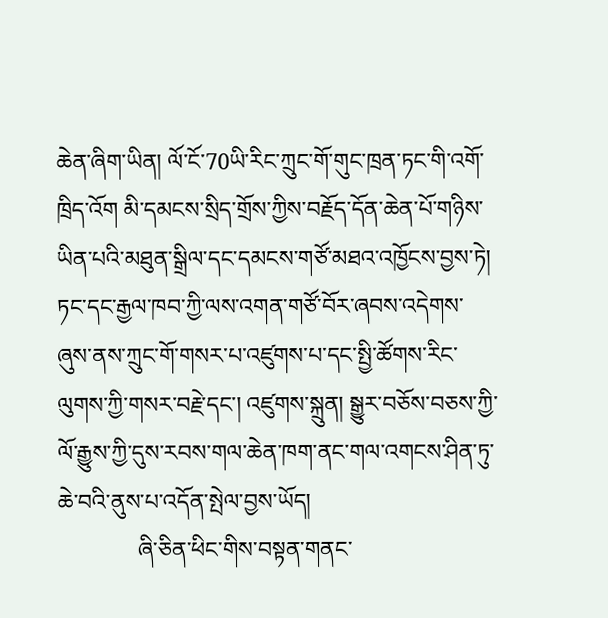ཆེན་ཞིག་ཡིན། ལོ་ངོ་70ཡི་རིང་ཀྲུང་གོ་གུང་ཁྲན་ཏང་གི་འགོ་ཁྲིད་འོག མི་དམངས་སྲིད་གྲོས་ཀྱིས་བརྗོད་དོན་ཆེན་པོ་གཉིས་ཡིན་པའི་མཐུན་སྒྲིལ་དང་དམངས་གཙོ་མཐའ་འཁྱོངས་བྱས་ཏེ། ཏང་དང་རྒྱལ་ཁབ་ཀྱི་ལས་འགན་གཙོ་བོར་ཞབས་འདེགས་ཞུས་ནས་ཀྲུང་གོ་གསར་པ་འཛུགས་པ་དང་སྤྱི་ཚོགས་རིང་ལུགས་ཀྱི་གསར་བརྗེ་དང་། འཛུགས་སྐྲུན། སྒྱུར་བཅོས་བཅས་ཀྱི་ལོ་རྒྱུས་ཀྱི་དུས་རབས་གལ་ཆེན་ཁག་ནང་གལ་འགངས་ཤིན་ཏུ་ཆེ་བའི་ནུས་པ་འདོན་སྤེལ་བྱས་ཡོད།
              ཞི་ཅིན་ཕིང་གིས་བསྟན་གནང་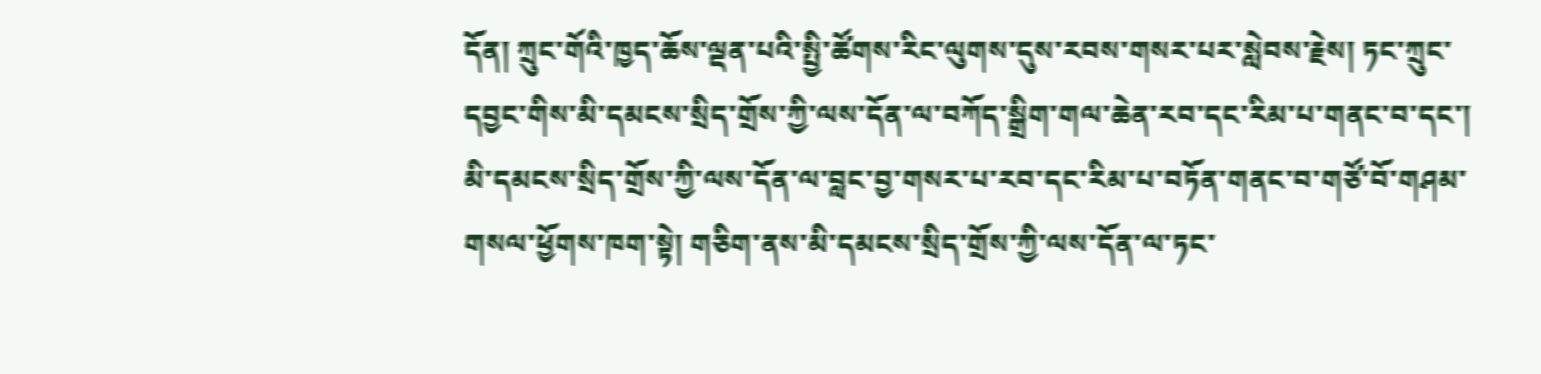དོན། ཀྲུང་གོའི་ཁྱད་ཆོས་ལྡན་པའི་སྤྱི་ཚོགས་རིང་ལུགས་དུས་རབས་གསར་པར་སླེབས་རྗེས། ཏང་ཀྲུང་དབྱང་གིས་མི་དམངས་སྲིད་གྲོས་ཀྱི་ལས་དོན་ལ་བཀོད་སྒྲིག་གལ་ཆེན་རབ་དང་རིམ་པ་གནང་བ་དང་། མི་དམངས་སྲིད་གྲོས་ཀྱི་ལས་དོན་ལ་བླང་བྱ་གསར་པ་རབ་དང་རིམ་པ་བཏོན་གནང་བ་གཙོ་བོ་གཤམ་གསལ་ཕྱོགས་ཁག་སྟེ། གཅིག་ནས་མི་དམངས་སྲིད་གྲོས་ཀྱི་ལས་དོན་ལ་ཏང་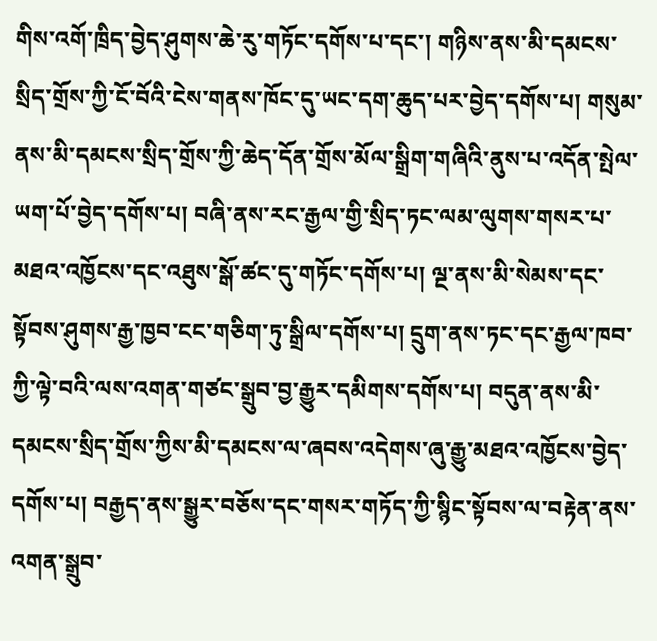གིས་འགོ་ཁྲིད་བྱེད་ཤུགས་ཆེ་རུ་གཏོང་དགོས་པ་དང་། གཉིས་ནས་མི་དམངས་སྲིད་གྲོས་ཀྱི་ངོ་བོའི་ངེས་གནས་ཁོང་དུ་ཡང་དག་ཆུད་པར་བྱེད་དགོས་པ། གསུམ་ནས་མི་དམངས་སྲིད་གྲོས་ཀྱི་ཆེད་དོན་གྲོས་མོལ་སྒྲིག་གཞིའི་ནུས་པ་འདོན་སྤེལ་ཡག་པོ་བྱེད་དགོས་པ། བཞི་ནས་རང་རྒྱལ་གྱི་སྲིད་ཏང་ལམ་ལུགས་གསར་པ་མཐའ་འཁྱོངས་དང་འཐུས་སྒོ་ཚང་དུ་གཏོང་དགོས་པ། ལྔ་ནས་མི་སེམས་དང་སྟོབས་ཤུགས་རྒྱ་ཁྱབ་ངང་གཅིག་ཏུ་སྒྲིལ་དགོས་པ། དྲུག་ནས་ཏང་དང་རྒྱལ་ཁབ་ཀྱི་ལྟེ་བའི་ལས་འགན་གཙང་སྒྲུབ་བྱ་རྒྱུར་དམིགས་དགོས་པ། བདུན་ནས་མི་དམངས་སྲིད་གྲོས་ཀྱིས་མི་དམངས་ལ་ཞབས་འདེགས་ཞུ་རྒྱུ་མཐའ་འཁྱོངས་བྱེད་དགོས་པ། བརྒྱད་ནས་སྒྱུར་བཅོས་དང་གསར་གཏོད་ཀྱི་སྙིང་སྟོབས་ལ་བརྟེན་ནས་འགན་སྒྲུབ་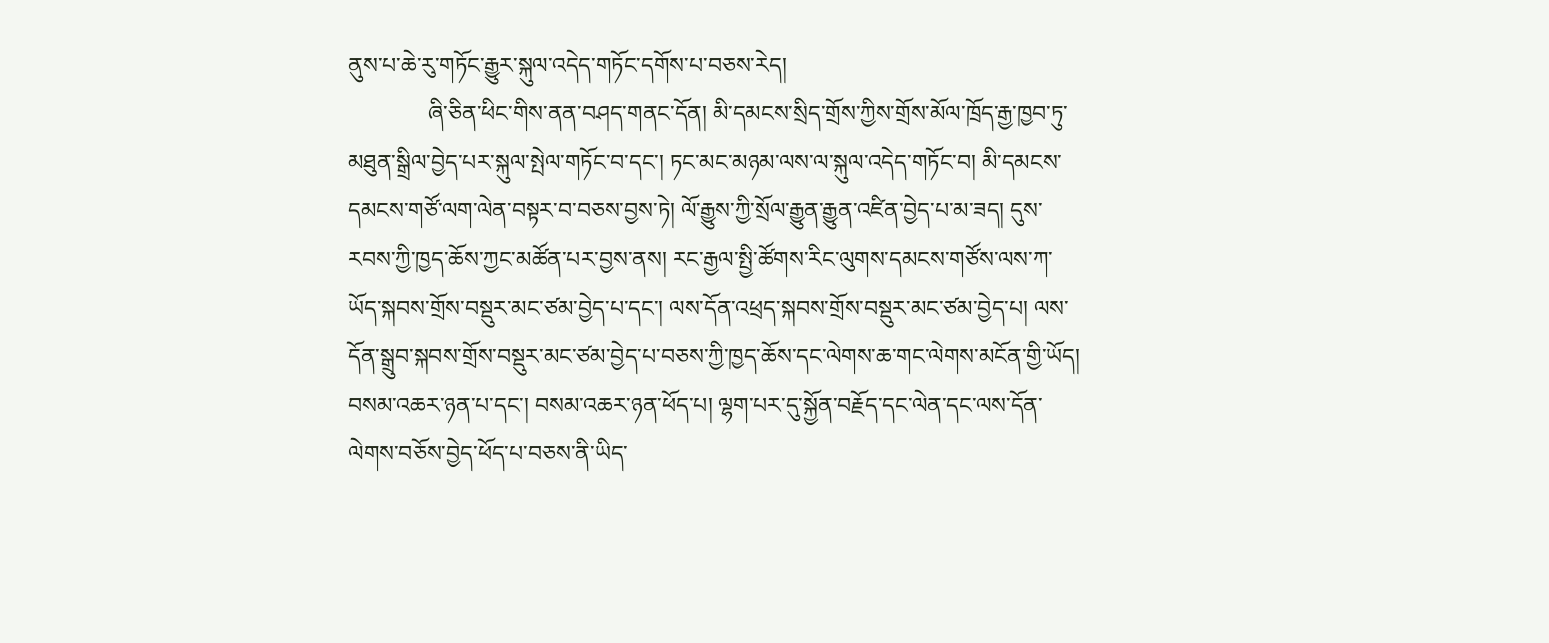ནུས་པ་ཆེ་རུ་གཏོང་རྒྱུར་སྐུལ་འདེད་གཏོང་དགོས་པ་བཅས་རེད།
              ཞི་ཅིན་ཕིང་གིས་ནན་བཤད་གནང་དོན། མི་དམངས་སྲིད་གྲོས་ཀྱིས་གྲོས་མོལ་ཁྲོད་རྒྱ་ཁྱབ་ཏུ་མཐུན་སྒྲིལ་བྱེད་པར་སྐུལ་སྤེལ་གཏོང་བ་དང་། ཏང་མང་མཉམ་ལས་ལ་སྐུལ་འདེད་གཏོང་བ། མི་དམངས་དམངས་གཙོ་ལག་ལེན་བསྟར་བ་བཅས་བྱས་ཏེ། ལོ་རྒྱུས་ཀྱི་སྲོལ་རྒྱུན་རྒྱུན་འཛིན་བྱེད་པ་མ་ཟད། དུས་རབས་ཀྱི་ཁྱད་ཆོས་ཀྱང་མཚོན་པར་བྱས་ནས། རང་རྒྱལ་སྤྱི་ཚོགས་རིང་ལུགས་དམངས་གཙོས་ལས་ཀ་ཡོད་སྐབས་གྲོས་བསྡུར་མང་ཙམ་བྱེད་པ་དང་། ལས་དོན་འཕྲད་སྐབས་གྲོས་བསྡུར་མང་ཙམ་བྱེད་པ། ལས་དོན་སྒྲུབ་སྐབས་གྲོས་བསྡུར་མང་ཙམ་བྱེད་པ་བཅས་ཀྱི་ཁྱད་ཆོས་དང་ལེགས་ཆ་གང་ལེགས་མངོན་གྱི་ཡོད། བསམ་འཆར་ཉན་པ་དང་། བསམ་འཆར་ཉན་ཕོད་པ། ལྷག་པར་དུ་སྐྱོན་བརྗོད་དང་ལེན་དང་ལས་དོན་ལེགས་བཅོས་བྱེད་ཕོད་པ་བཅས་ནི་ཡིད་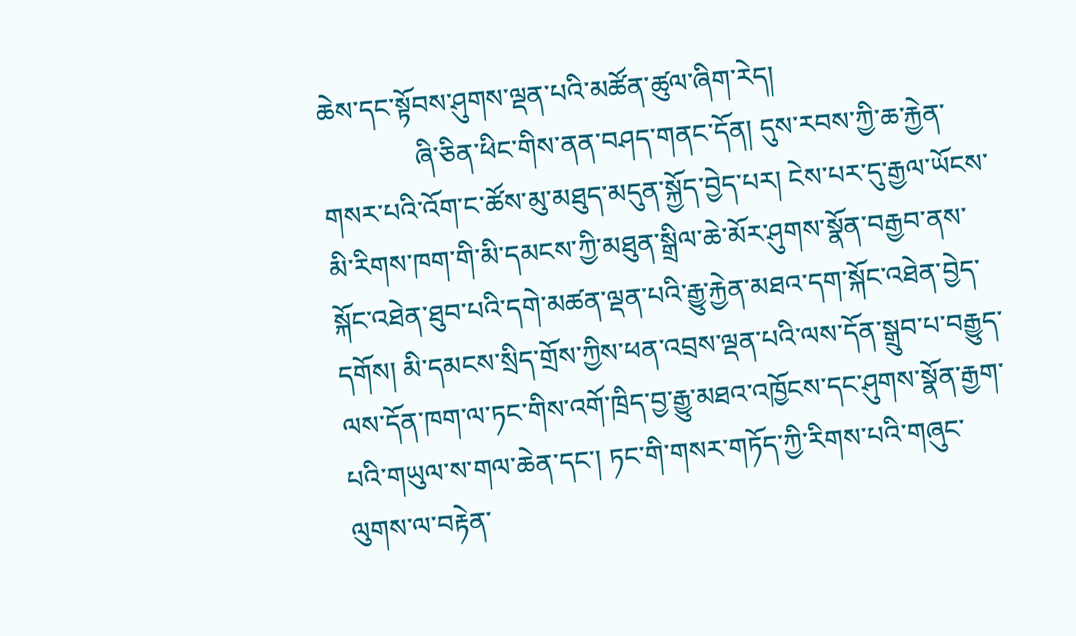ཆེས་དང་སྟོབས་ཤུགས་ལྡན་པའི་མཚོན་ཚུལ་ཞིག་རེད།
              ཞི་ཅིན་ཕིང་གིས་ནན་བཤད་གནང་དོན། དུས་རབས་ཀྱི་ཆ་རྐྱེན་གསར་པའི་འོག་ང་ཚོས་མུ་མཐུད་མདུན་སྐྱོད་བྱེད་པར། ངེས་པར་དུ་རྒྱལ་ཡོངས་མི་རིགས་ཁག་གི་མི་དམངས་ཀྱི་མཐུན་སྒྲིལ་ཆེ་མོར་ཤུགས་སྣོན་བརྒྱབ་ནས་སྐོང་འཐེན་ཐུབ་པའི་དགེ་མཚན་ལྡན་པའི་རྒྱུ་རྐྱེན་མཐའ་དག་སྐོང་འཐེན་བྱེད་དགོས། མི་དམངས་སྲིད་གྲོས་ཀྱིས་ཕན་འབྲས་ལྡན་པའི་ལས་དོན་སྒྲུབ་པ་བརྒྱུད་ལས་དོན་ཁག་ལ་ཏང་གིས་འགོ་ཁྲིད་བྱ་རྒྱུ་མཐའ་འཁྱོངས་དང་ཤུགས་སྣོན་རྒྱག་པའི་གཡུལ་ས་གལ་ཆེན་དང་། ཏང་གི་གསར་གཏོད་ཀྱི་རིགས་པའི་གཞུང་ལུགས་ལ་བརྟེན་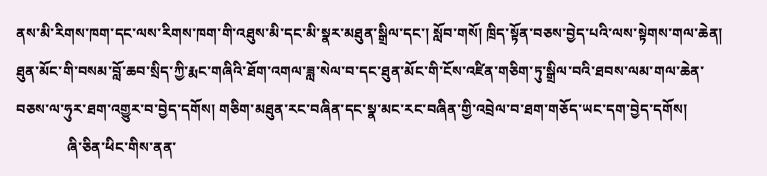ནས་མི་རིགས་ཁག་དང་ལས་རིགས་ཁག་གི་འཐུས་མི་དང་མི་སྣར་མཐུན་སྒྲིལ་དང་། སློབ་གསོ། ཁྲིད་སྟོན་བཅས་བྱེད་པའི་ལས་སྟེགས་གལ་ཆེན། ཐུན་མོང་གི་བསམ་བློ་ཆབ་སྲིད་ཀྱི་རྨང་གཞིའི་ཐོག་འགལ་ཟླ་སེལ་བ་དང་ཐུན་མོང་གི་ངོས་འཛིན་གཅིག་ཏུ་སྒྲིལ་བའི་ཐབས་ལམ་གལ་ཆེན་བཅས་ལ་ཧུར་ཐག་འགྱུར་བ་བྱེད་དགོས། གཅིག་མཐུན་རང་བཞིན་དང་སྣ་མང་རང་བཞིན་གྱི་འབྲེལ་བ་ཐག་གཅོད་ཡང་དག་བྱེད་དགོས།
              ཞི་ཅིན་ཕིང་གིས་ནན་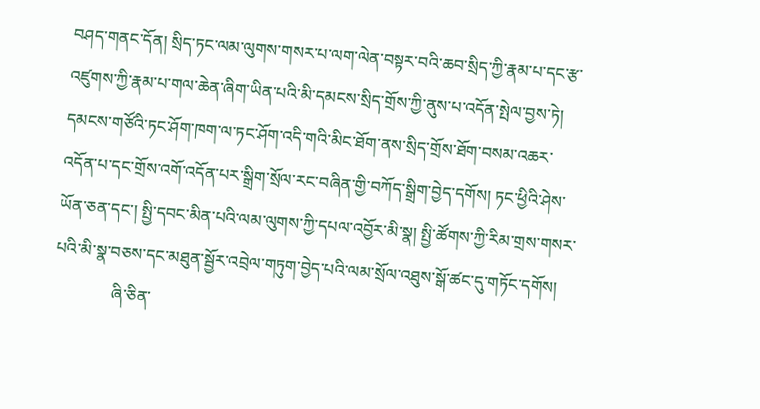བཤད་གནང་དོན། སྲིད་ཏང་ལམ་ལུགས་གསར་པ་ལག་ལེན་བསྟར་བའི་ཆབ་སྲིད་ཀྱི་རྣམ་པ་དང་རྩ་འཛུགས་ཀྱི་རྣམ་པ་གལ་ཆེན་ཞིག་ཡིན་པའི་མི་དམངས་སྲིད་གྲོས་ཀྱི་ནུས་པ་འདོན་སྤེལ་བྱས་ཏེ། དམངས་གཙོའི་ཏང་ཤོག་ཁག་ལ་ཏང་ཤོག་འདི་གའི་མིང་ཐོག་ནས་སྲིད་གྲོས་ཐོག་བསམ་འཆར་འདོན་པ་དང་གྲོས་འགོ་འདོན་པར་སྒྲིག་སྲོལ་རང་བཞིན་གྱི་བཀོད་སྒྲིག་བྱེད་དགོས། ཏང་ཕྱིའི་ཤེས་ཡོན་ཅན་དང་། སྤྱི་དབང་མིན་པའི་ལམ་ལུགས་ཀྱི་དཔལ་འབྱོར་མི་སྣ། སྤྱི་ཚོགས་ཀྱི་རིམ་གྲས་གསར་པའི་མི་སྣ་བཅས་དང་མཐུན་སྦྱོར་འབྲེལ་གཏུག་བྱེད་པའི་ལམ་སྲོལ་འཐུས་སྒོ་ཚང་དུ་གཏོང་དགོས།
              ཞི་ཅིན་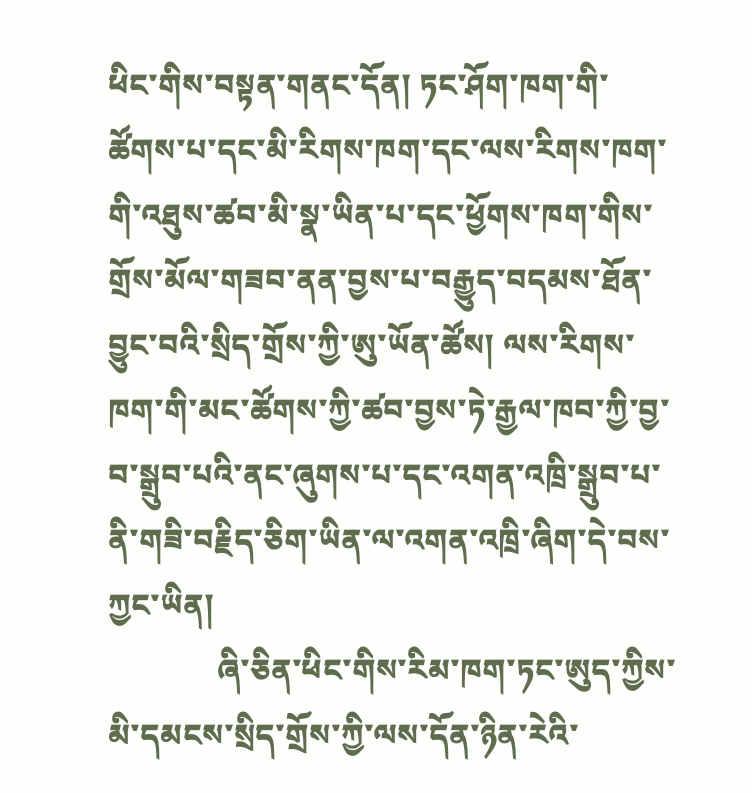ཕིང་གིས་བསྟན་གནང་དོན། ཏང་ཤོག་ཁག་གི་ཚོགས་པ་དང་མི་རིགས་ཁག་དང་ལས་རིགས་ཁག་གི་འཐུས་ཚབ་མི་སྣ་ཡིན་པ་དང་ཕྱོགས་ཁག་གིས་གྲོས་མོལ་གཟབ་ནན་བྱས་པ་བརྒྱུད་བདམས་ཐོན་བྱུང་བའི་སྲིད་གྲོས་ཀྱི་ཨུ་ཡོན་ཚོས། ལས་རིགས་ཁག་གི་མང་ཚོགས་ཀྱི་ཚབ་བྱས་ཏེ་རྒྱལ་ཁབ་ཀྱི་བྱ་བ་སྒྲུབ་པའི་ནང་ཞུགས་པ་དང་འགན་འཁྲི་སྒྲུབ་པ་ནི་གཟི་བརྗིད་ཅིག་ཡིན་ལ་འགན་འཁྲི་ཞིག་དེ་བས་ཀྱང་ཡིན།
              ཞི་ཅིན་ཕིང་གིས་རིམ་ཁག་ཏང་ཨུད་ཀྱིས་མི་དམངས་སྲིད་གྲོས་ཀྱི་ལས་དོན་ཉིན་རེའི་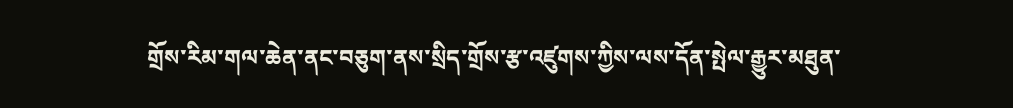གྲོས་རིམ་གལ་ཆེན་ནང་བཅུག་ནས་སྲིད་གྲོས་རྩ་འཛུགས་ཀྱིས་ལས་དོན་སྤེལ་རྒྱུར་མཐུན་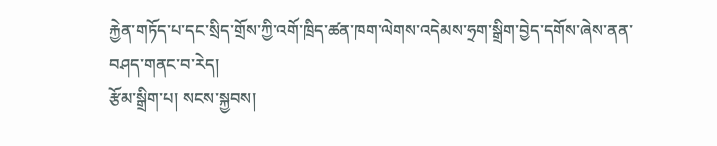རྐྱེན་གཏོད་པ་དང་སྲིད་གྲོས་ཀྱི་འགོ་ཁྲིད་ཚན་ཁག་ལེགས་འདེམས་ཧྲག་སྒྲིག་བྱེད་དགོས་ཞེས་ནན་བཤད་གནང་བ་རེད།
རྩོམ་སྒྲིག་པ། སངས་སྐྱབས།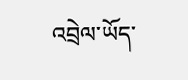འབྲེལ་ཡོད་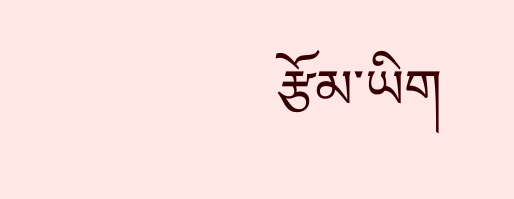རྩོམ་ཡིག